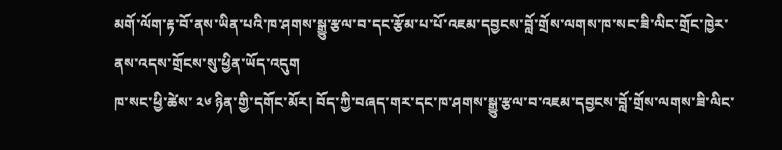མགོ་ལོག་རྟ་བོ་ནས་ཡིན་པའི་ཁ་ཤགས་སྒྱུ་རྩལ་བ་དང་རྩོམ་པ་པོ་འཇམ་དབྱངས་བློ་གྲོས་ལགས་ཁ་སང་ཟི་ལིང་གྲོང་ཁྱེར་ནས་འདས་གྲོངས་སུ་ཕྱིན་ཡོད་འདུག
ཁ་སང་ཕྱི་ཚེས་ ༢༦ ཉིན་གྱི་དགོང་མོར། བོད་ཀྱི་བཞད་གར་དང་ཁ་ཤགས་སྒྱུ་རྩལ་བ་འཇམ་དབྱངས་བློ་གྲོས་ལགས་ཟི་ལིང་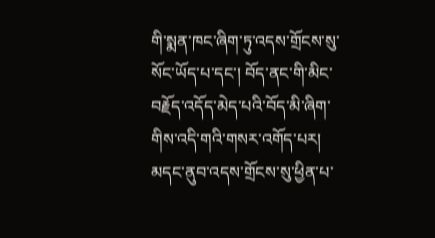གི་སྨན་ཁང་ཞིག་ཏུ་འདས་གྲོངས་སུ་སོང་ཡོད་པ་དང་། བོད་ནང་གི་མིང་བརྗོད་འདོད་མེད་པའི་བོད་མི་ཞིག་གིས་འདི་གའི་གསར་འགོད་པར། མདང་ནུབ་འདས་གྲོངས་སུ་ཕྱིན་པ་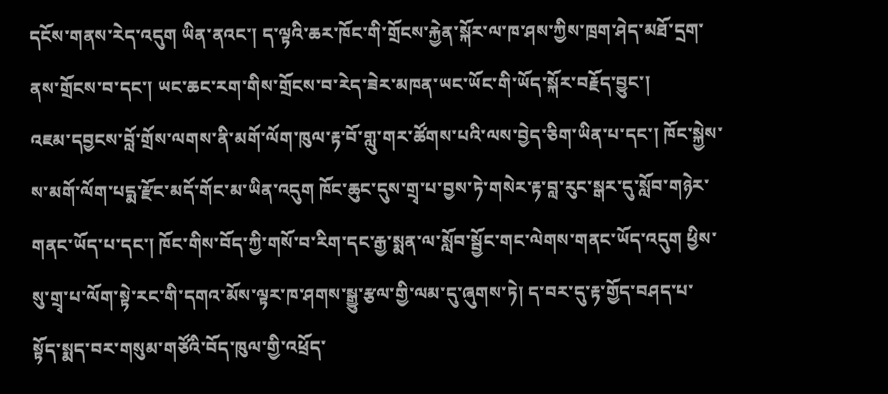དངོས་གནས་རེད་འདུག ཡིན་ནའང་། ད་ལྟའི་ཆར་ཁོང་གི་གྲོངས་རྐྱེན་སྐོར་ལ་ཁ་ཤས་ཀྱིས་ཁྲག་ཤེད་མཐོ་དྲག་ནས་གྲོངས་བ་དང་། ཡང་ཆང་རག་གིས་གྲོངས་བ་རེད་ཟེར་མཁན་ཡང་ཡོང་གི་ཡོད་སྐོར་བརྗོད་བྱུང་།
འཇམ་དབྱངས་བློ་གྲོས་ལགས་ནི་མགོ་ལོག་ཁུལ་རྟ་བོ་གླུ་གར་ཚོགས་པའི་ལས་བྱེད་ཅིག་ཡིན་པ་དང་། ཁོང་སྐྱེས་ས་མགོ་ལོག་པདྨ་རྫོང་མདོ་གོང་མ་ཡིན་འདུག ཁོང་ཆུང་དུས་གྲྭ་པ་བྱས་ཏེ་གསེར་རྟ་བླ་རུང་སྒར་དུ་སློབ་གཉེར་གནང་ཡོད་པ་དང་། ཁོང་གིས་བོད་ཀྱི་གསོ་བ་རིག་དང་རྒྱ་སྨན་ལ་སློབ་སྦྱོང་གང་ལེགས་གནང་ཡོད་འདུག ཕྱིས་སུ་གྲྭ་པ་ལོག་སྟེ་རང་གི་དགའ་མོས་ལྟར་ཁ་ཤགས་སྒྱུ་རྩལ་གྱི་ལམ་དུ་ཞུགས་ཏེ། ད་བར་དུ་རྟ་གྱོད་བཤད་པ་སྟོད་སྨད་བར་གསུམ་གཙོའི་བོད་ཁུལ་གྱི་འཕྲོད་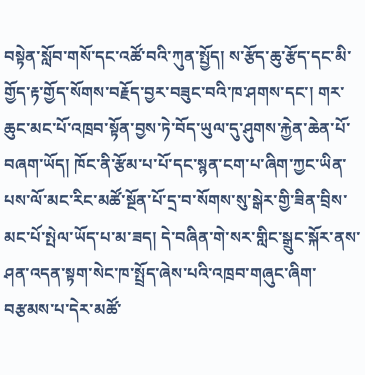བསྟེན་སློབ་གསོ་དང་འཚོ་བའི་ཀུན་སྤྱོད། ས་རྩོད་ཆུ་རྩོད་དང་མི་གྱོད་རྟ་གྱོད་སོགས་བརྗོད་བྱར་བཟུང་བའི་ཁ་ཤགས་དང་། གར་ཆུང་མང་པོ་འཁྲབ་སྟོན་བྱས་ཏེ་བོད་ཡུལ་དུ་ཤུགས་རྐྱེན་ཆེན་པོ་བཞག་ཡོད། ཁོང་ནི་རྩོམ་པ་པོ་དང་སྙན་ངག་པ་ཞིག་ཀྱང་ཡིན་པས་ལོ་མང་རིང་མཚོ་སྔོན་པོ་དྲ་བ་སོགས་སུ་སྒེར་གྱི་ཟིན་བྲིས་མང་པོ་སྤེལ་ཡོད་པ་མ་ཟད། དེ་བཞིན་གེ་སར་གླིང་སྒྲུང་སྐོར་ནས་ཤན་འདན་སྟག་སེང་ཁ་སྤྲོད་ཞེས་པའི་འཁྲབ་གཞུང་ཞིག་བརྩམས་པ་དེར་མཚོ་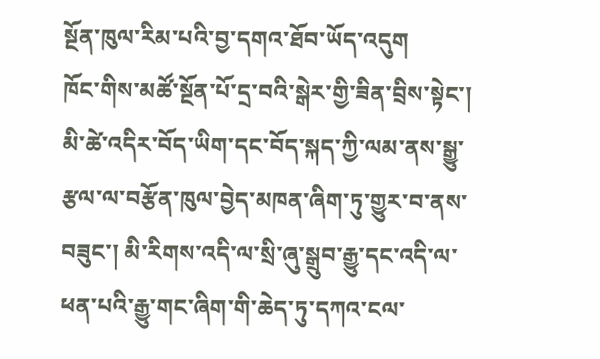སྔོན་ཁུལ་རིམ་པའི་བྱ་དགའ་ཐོབ་ཡོད་འདུག
ཁོང་གིས་མཚོ་སྔོན་པོ་དྲ་བའི་སྒེར་གྱི་ཟིན་བྲིས་སྟེང་། མི་ཚེ་འདིར་བོད་ཡིག་དང་བོད་སྐད་ཀྱི་ལམ་ནས་སྒྱུ་རྩལ་ལ་བརྩོན་ཁུལ་བྱེད་མཁན་ཞིག་ཏུ་གྱུར་བ་ནས་བཟུང་། མི་རིགས་འདི་ལ་སྲི་ཞུ་སྒྲུབ་རྒྱུ་དང་འདི་ལ་ཕན་པའི་རྒྱུ་གང་ཞིག་གི་ཆེད་ཏུ་དཀའ་ངལ་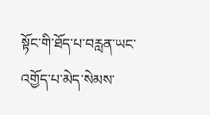སྟོང་གི་ཐོད་པ་བརླན་ཡང་འགྱོད་པ་མེད་སེམས་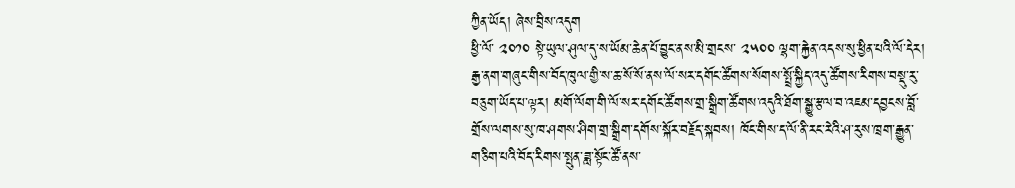ཀྱིན་ཡོད། ཞེས་བྲིས་འདུག
ཕྱི་ལོ་ ༢༠༡༠ སྟེ་ཡུལ་ཤུལ་དུ་ས་ཡོམ་ཆེན་པོ་བྱུང་ནས་མི་གྲངས་ ༢༥༠༠ ལྷག་རྐྱེན་འདས་སུ་ཕྱིན་པའི་ལོ་དེར། རྒྱ་ནག་གཞུང་གིས་བོད་ཁུལ་གྱི་ས་ཆ་སོ་སོ་ནས་ལོ་སར་དགོང་ཚོགས་སོགས་སྤྲོ་སྐྱིད་འདུ་ཚོགས་རིགས་བསྡུ་རུ་བཅུག་ཡོད་པ་ལྟར། མགོ་ལོག་གི་ལོ་སར་དགོང་ཚོགས་གྲ་སྒྲིག་ཚོགས་འདུའི་ཐོག་སྒྱུ་རྩལ་བ་འཇམ་དབྱངས་བློ་གྲོས་ལགས་སུ་ཁ་ཤགས་ཤིག་གྲ་སྒྲིག་དགོས་སྐོར་བརྗོད་སྐབས། ཁོང་གིས་ད་ལོ་ནི་རང་རེའི་ཤ་རུས་ཁྲག་རྒྱུན་གཅིག་པའི་བོད་རིགས་སྤུན་ཟླ་སྟོང་ཚོ་ནས་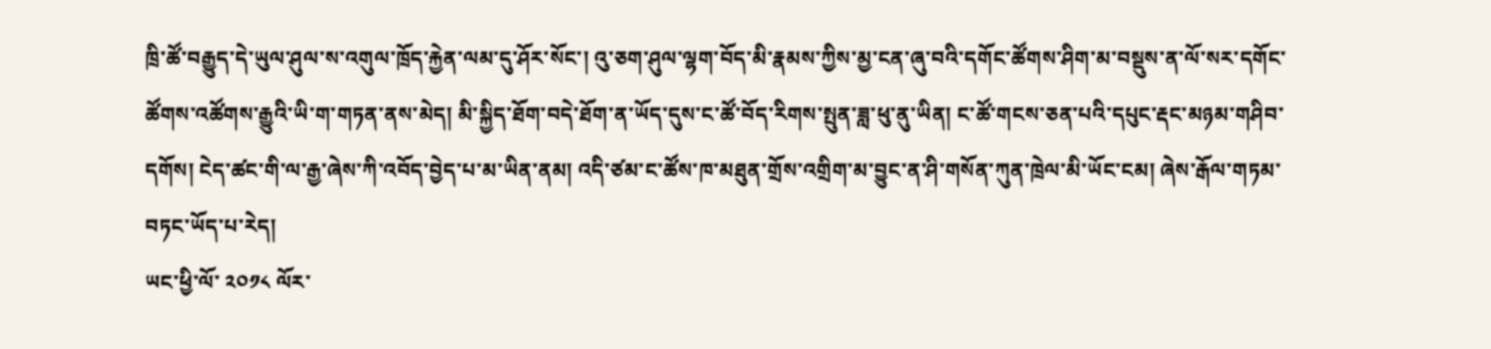ཁྲི་ཚོ་བརྒྱུད་དེ་ཡུལ་ཤུལ་ས་འགུལ་ཁྲོད་རྐྱེན་ལམ་དུ་ཤོར་སོང་། འུ་ཅག་ཤུལ་ལྷག་བོད་མི་རྣམས་ཀྱིས་མྱ་ངན་ཞུ་བའི་དགོང་ཚོགས་ཤིག་མ་བསྡུས་ན་ལོ་སར་དགོང་ཚོགས་འཚོགས་རྒྱུའི་ཡི་ག་གཏན་ནས་མེད། མི་སྐྱིད་ཐོག་བདེ་ཐོག་ན་ཡོད་དུས་ང་ཚོ་བོད་རིགས་སྤུན་ཟླ་ཕུ་ནུ་ཡིན། ང་ཚོ་གངས་ཅན་པའི་དཔུང་རྡང་མཉམ་གཤིབ་དགོས། ངེད་ཚང་གི་ལ་རྒྱ་ཞེས་ཀི་འབོད་བྱེད་པ་མ་ཡིན་ནམ། འདི་ཙམ་ང་ཚོས་ཁ་མཐུན་གྲོས་འགྲིག་མ་བྱུང་ན་ཤི་གསོན་ཀུན་ཁྲེལ་མི་ཡོང་ངམ། ཞེས་རྒོལ་གཏམ་བཏང་ཡོད་པ་རེད།
ཡང་ཕྱི་ལོ་ ༢༠༡༨ ལོར་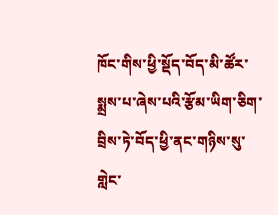ཁོང་གིས་ཕྱི་སྡོད་བོད་མི་ཚོར་སྨྲས་པ་ཞེས་པའི་རྩོམ་ཡིག་ཅིག་བྲིས་ཏེ་བོད་ཕྱི་ནང་གཉིས་སུ་གླེང་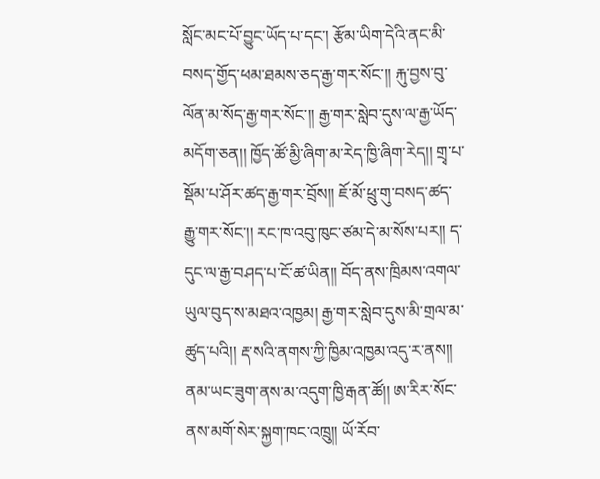སློང་མང་པོ་བྱུང་ཡོད་པ་དང་། རྩོམ་ཡིག་དེའི་ནང་མི་བསད་གྱོད་ཕམ་ཐམས་ཅད་རྒྱ་གར་སོང་།། རྐུ་བྱས་བུ་ལོན་མ་སོད་རྒྱ་གར་སོང་།། རྒྱ་གར་སླེབ་དུས་ལ་རྒྱ་ཡོད་མདོག་ཅན།། ཁྱོད་ཚོ་མྱི་ཞིག་མ་རེད་ཁྱི་ཞིག་རེད།། གྲྭ་པ་སྡོམ་པ་ཤོར་ཚད་རྒྱ་གར་བྲོས།། ཇོ་མོ་ཕྲུ་གུ་བསད་ཚད་རྒྱུ་གར་སོང་།། རང་ཁ་འབུ་ཁུང་ཙམ་དེ་མ་སོས་པར།། ད་དུང་ལ་རྒྱ་བཤད་པ་ངོ་ཚ་ཡིན།། བོད་ནས་ཁྲིམས་འགལ་ཡུལ་བུད་ས་མཐའ་འཁྱམ། རྒྱ་གར་སླེབ་དུས་མི་གྲལ་མ་ཚུད་པའི།། རྡ་སའི་ནགས་ཀྱི་ཁྱིམ་འཁྱམ་འདུ་ར་ནས།། ནམ་ཡང་ཟུག་ནས་མ་འདུག་ཁྱི་རྒན་ཚོ།། ཨ་རིར་སོང་ནས་མགོ་སེར་སྐྱག་ཁང་འཁྲུ།། ཡོ་རོབ་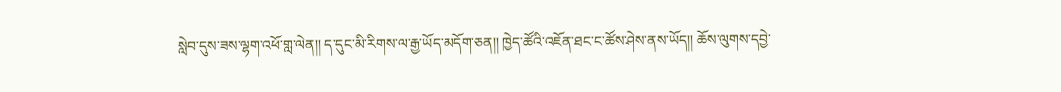སླེབ་དུས་ཟས་ལྷག་འཕོ་གླ་ལེན།། ད་དུང་མི་རིགས་ལ་རྒྱ་ཡོད་མདོག་ཅན།། ཁྱེད་ཚོའི་འཇོན་ཐང་ང་ཚོས་ཤེས་ནས་ཡོད།། ཆོས་ལུགས་དབྱེ་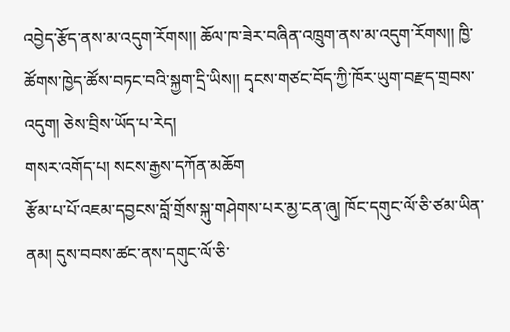འབྱེད་རྩོད་ནས་མ་འདུག་རོགས།། ཆོལ་ཁ་ཟེར་བཞིན་འཁྲུག་ནས་མ་འདུག་རོགས།། ཁྱི་ཚོགས་ཁྱེད་ཚོས་བཏང་བའི་སྐྱག་དྲི་ཡིས།། དྭངས་གཙང་བོད་ཀྱི་ཁོར་ཡུག་བརྫད་གྲབས་འདུག། ཅེས་བྲིས་ཡོད་པ་རེད།
གསར་འགོད་པ། སངས་རྒྱས་དཀོན་མཆོག
རྩོམ་པ་པོ་འཇམ་དབྱངས་བློ་གྲོས་སྐུ་གཤེགས་པར་མྱ་ངན་ཞུ། ཁོང་དགུང་ལོ་ཅི་ཙམ་ཡིན་ནམ། དུས་བབས་ཚང་ནས་དགུང་ལོ་ཅི་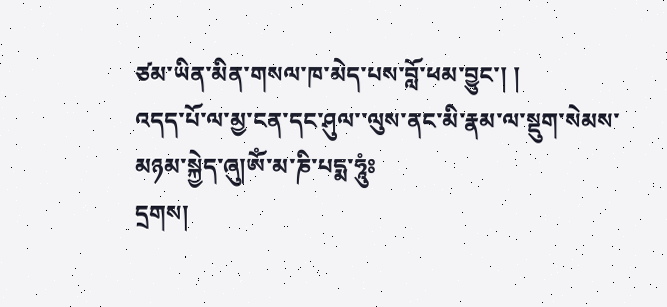ཙམ་ཡིན་མིན་གསལ་ཁ་མེད་པས་བློ་ཕམ་བྱུང་། །
འདད་པོ་ལ་མྱ་ངན་དང་ཤུལ་་ལུས་ནང་མི་རྣམ་ལ་སྡུག་སེམས་མཉམ་སྐྱེད་ཞུ།ཨོཾ་མ་ཎི་པདྨ་ཧཱུཾཿ
དྲགས།